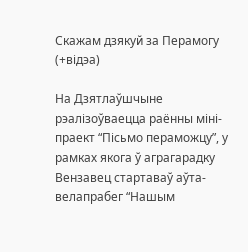Скажам дзякуй за Перамогу (+відэа)

На Дзятлаўшчыне рэалізоўваецца раённы міні-праект “Пісьмо пераможцу”, у рамках якога ў аграгарадку Вензавец стартаваў аўта-велапрабег “Нашым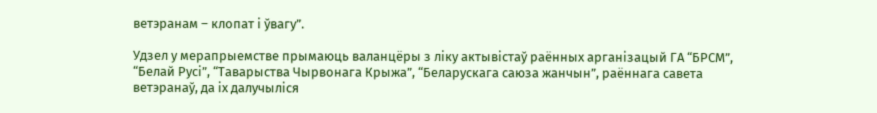ветэранам – клопат і ўвагу”.

Удзел у мерапрыемстве прымаюць валанцёры з ліку актывістаў раённых арганізацый ГА “БРСМ”, “Белай Русі”, “Таварыства Чырвонага Крыжа”, “Беларускага саюза жанчын”, раённага савета ветэранаў, да іх далучыліся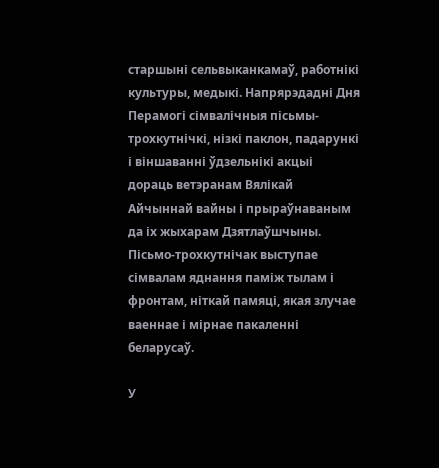старшыні сельвыканкамаў, работнікі культуры, медыкі. Напрярэдадні Дня Перамогі сімвалічныя пісьмы-трохкутнічкі, нізкі паклон, падарункі і віншаванні ўдзельнікі акцыі дораць ветэранам Вялікай Айчыннай вайны і прыраўнаваным да іх жыхарам Дзятлаўшчыны. Пісьмо-трохкутнічак выступае сімвалам яднання паміж тылам і фронтам, ніткай памяці, якая злучае ваеннае і мірнае пакаленні беларусаў.

У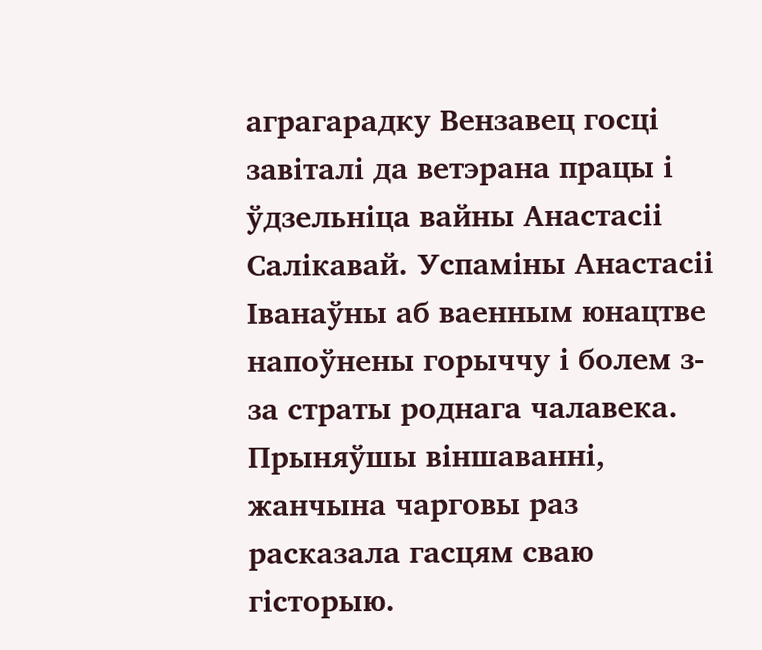аграгарадку Вензавец госці завіталі да ветэрана працы і ўдзельніца вайны Анастасіі Салікавай. Успаміны Анастасіі Іванаўны аб ваенным юнацтве напоўнены горыччу і болем з-за страты роднага чалавека. Прыняўшы віншаванні, жанчына чарговы раз расказала гасцям сваю гісторыю.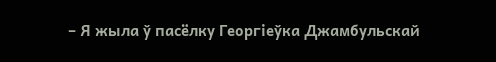– Я жыла ў пасёлку Георгіеўка Джамбульскай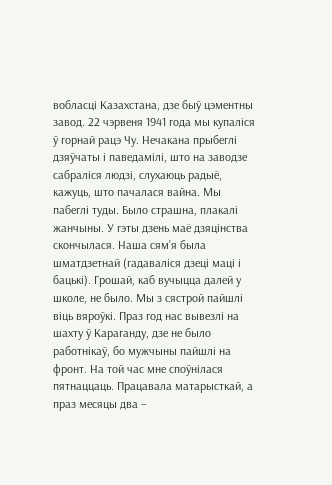вобласці Казахстана, дзе быў цэментны завод. 22 чэрвеня 1941 года мы купаліся ў горнай рацэ Чу. Нечакана прыбеглі дзяўчаты і паведамілі, што на заводзе сабраліся людзі, слухаюць радыё, кажуць, што пачалася вайна. Мы пабеглі туды. Было страшна, плакалі жанчыны. У гэты дзень маё дзяцінства скончылася. Наша сям’я была шматдзетнай (гадаваліся дзеці маці і бацькі). Грошай, каб вучыцца далей у школе, не было. Мы з сястрой пайшлі віць вяроўкі. Праз год нас вывезлі на шахту ў Караганду, дзе не было работнікаў, бо мужчыны пайшлі на фронт. На той час мне споўнілася пятнаццаць. Працавала матарысткай, а праз месяцы два –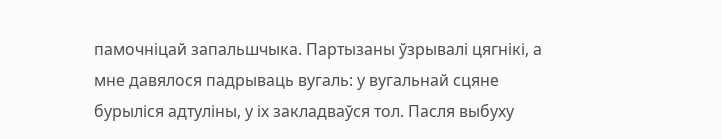памочніцай запальшчыка. Партызаны ўзрывалі цягнікі, а мне давялося падрываць вугаль: у вугальнай сцяне бурыліся адтуліны, у іх закладваўся тол. Пасля выбуху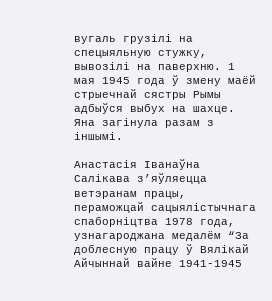вугаль грузілі на спецыяльную стужку, вывозілі на паверхню. 1 мая 1945 года ў змену маёй стрыечнай сястры Рымы адбыўся выбух на шахце. Яна загінула разам з іншымі.

Анастасія Іванаўна Салікава з’яўляецца ветэранам працы, пераможцай сацыялістычнага спаборніцтва 1978 года, узнагароджана медалём “За доблесную працу ў Вялікай Айчыннай вайне 1941-1945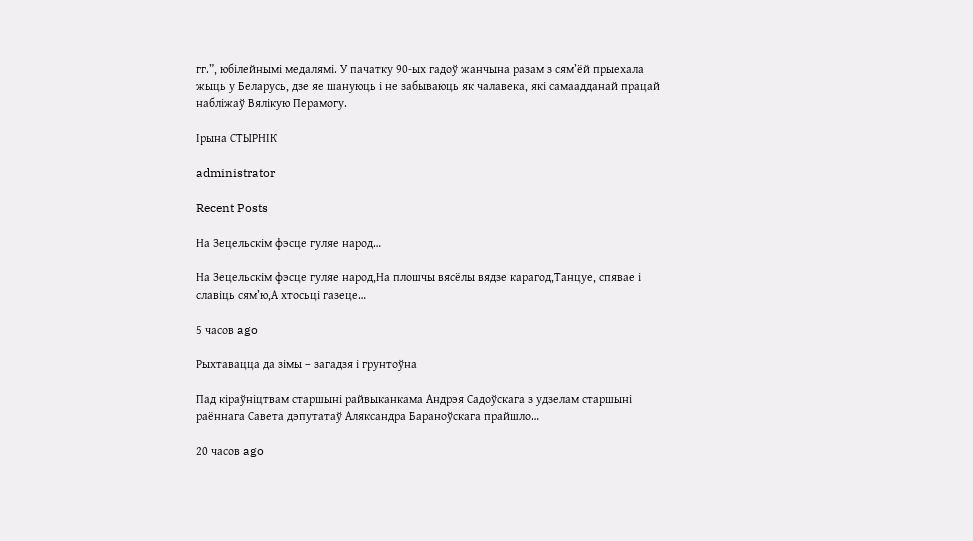гг.”, юбілейнымі медалямі. У пачатку 90-ых гадоў жанчына разам з сям’ёй прыехала жыць у Беларусь, дзе яе шануюць і не забываюць як чалавека, які самаадданай працай набліжаў Вялікую Перамогу.

Ірына СТЫРНІК

administrator

Recent Posts

На Зецельскім фэсце гуляе народ…

На Зецельскім фэсце гуляе народ,На плошчы вясёлы вядзе карагод,Танцуе, спявае і славіць сям’ю,А хтосьці газеце…

5 часов ago

Рыхтавацца да зімы – загадзя і грунтоўна

Пад кіраўніцтвам старшыні райвыканкама Андрэя Садоўскага з удзелам старшыні раённага Савета дэпутатаў Аляксандра Бараноўскага прайшло…

20 часов ago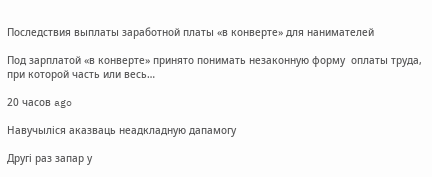Последствия выплаты заработной платы «в конверте» для нанимателей

Под зарплатой «в конверте» принято понимать незаконную форму  оплаты труда, при которой часть или весь…

20 часов ago

Навучыліся аказваць неадкладную дапамогу

Другі раз запар у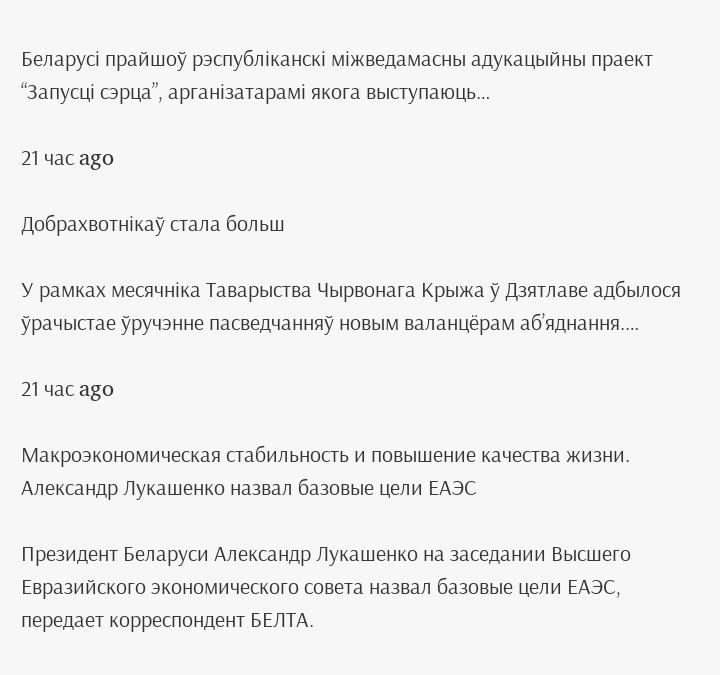Беларусі прайшоў рэспубліканскі міжведамасны адукацыйны праект “Запусці сэрца”, арганізатарамі якога выступаюць…

21 час ago

Добрахвотнікаў стала больш

У рамках месячніка Таварыства Чырвонага Крыжа ў Дзятлаве адбылося ўрачыстае ўручэнне пасведчанняў новым валанцёрам аб’яднання.…

21 час ago

Макроэкономическая стабильность и повышение качества жизни. Александр Лукашенко назвал базовые цели ЕАЭС

Президент Беларуси Александр Лукашенко на заседании Высшего Евразийского экономического совета назвал базовые цели ЕАЭС, передает корреспондент БЕЛТА.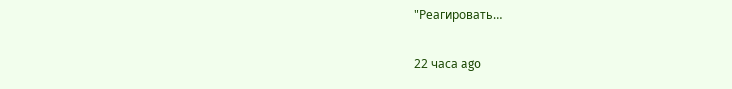"Реагировать…

22 часа ago